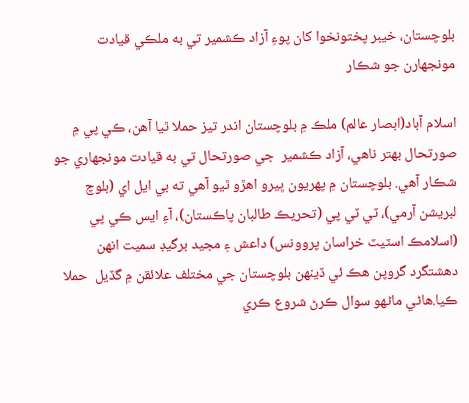بلوچستان، خيبر پختونخوا کان پوءِ آزاد ڪشمير تي به ملڪي قيادت مونجهارن جو شڪار

اسلام آباد(ابصار عالم) ملڪ ۾ بلوچستان اندر تيز حملا ٿيا آهن، ڪي پي ۾ صورتحال بهتر ناهي، آزاد ڪشمير  جي صورتحال تي به قيادت مونجهاري جو شڪار آهي. بلوچستان ۾ پهريون ڀيرو اهڙو ٿيو آهي ته بي ايل اي (بلوچ لبريشن آرمي)، ٽي ٽي پي (تحريڪ طالبان پاڪستان)، آءِ ايس ڪي پي (اسلامڪ اسٽيٽ خراسان پروونس) داعش ۽ مجيد برگيڊ سميت انهن دهشتگرد گروپن هڪ ئي ڏينهن بلوچستان جي مختلف علائقن ۾ گڏيل  حملا ڪيا.هاڻي ماڻهو سوال ڪرڻ شروع ڪري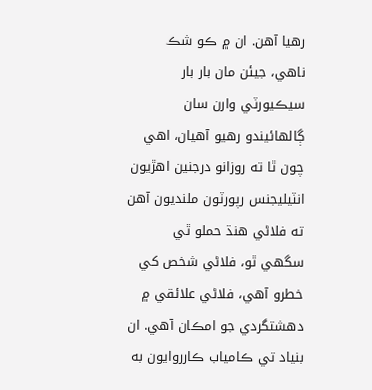رهيا آهن. ان ۾ ڪو شڪ ناهي، جيئن مان بار بار سيڪيورٽي وارن سان ڳالهائيندو رهيو آهيان، اهي چون ٿا ته روزانو درجنين اهڙيون انٽيليجنس رپورٽون ملنديون آهن ته فلاڻي هنڌ حملو ٿي سگهي ٿو، فلاڻي شخص کي خطرو آهي، فلاڻي علائقي ۾ دهشتگردي جو امڪان آهي. ان بنياد تي ڪامياب ڪارروايون به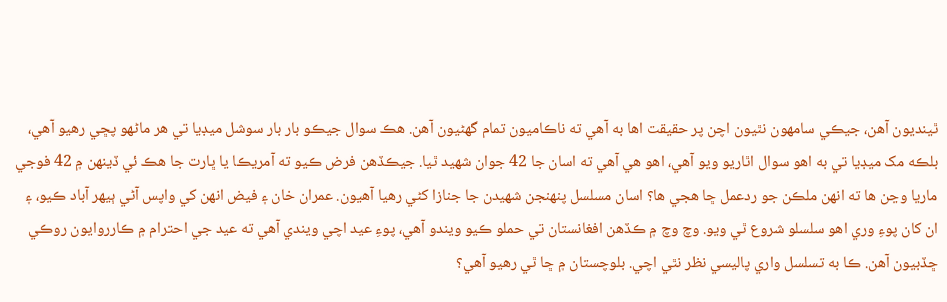ٿينديون آهن، جيڪي سامهون نٿيون اچن پر حقيقت اها به آهي ته ناڪاميون تمام گهڻيون آهن. هڪ سوال جيڪو بار بار سوشل ميڊيا تي هر ماڻهو پڇي رهيو آهي، بلڪه مک ميڊيا تي به اهو سوال اٿاريو ويو آهي، اهو هي آهي ته اسان جا 42 جوان شهيد ٿيا. جيڪڏهن فرض ڪيو ته آمريڪا يا ڀارت جا هڪ ئي ڏينهن ۾ 42 فوجي ماريا وڃن ها ته انهن ملڪن جو ردعمل ڇا هجي ها؟ اسان مسلسل پنهنجن شهيدن جا جنازا کڻي رهيا آهيون. عمران خان ۽ فيض انهن کي واپس آڻي ٻيهر آباد ڪيو، ۽ ان کان پوءِ وري اهو سلسلو شروع ٿي ويو. وچ وچ ۾ ڪڏهن افغانستان تي حملو ڪيو ويندو آهي، پوءِ عيد اچي ويندي آهي ته عيد جي احترام ۾ ڪارروايون روڪي ڇڏبيون آهن. ڪا به تسلسل واري پاليسي نظر نٿي اچي. بلوچستان ۾ ڇا ٿي رهيو آهي؟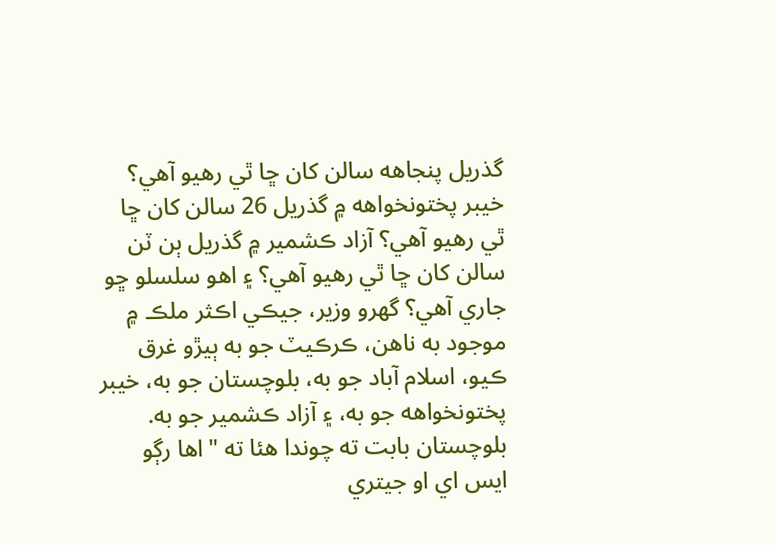گذريل پنجاهه سالن کان ڇا ٿي رهيو آهي؟ خيبر پختونخواهه ۾ گذريل 26 سالن کان ڇا ٿي رهيو آهي؟ آزاد ڪشمير ۾ گذريل ٻن ٽن سالن کان ڇا ٿي رهيو آهي؟ ۽ اهو سلسلو ڇو جاري آهي؟ گهرو وزير، جيڪي اڪثر ملڪ ۾ موجود به ناهن، ڪرڪيٽ جو به ٻيڙو غرق ڪيو، اسلام آباد جو به، بلوچستان جو به، خيبر پختونخواهه جو به، ۽ آزاد ڪشمير جو به. بلوچستان بابت ته چوندا هئا ته "اها رڳو ايس اي او جيتري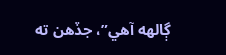ڳالهه آهي”، جڏهن ته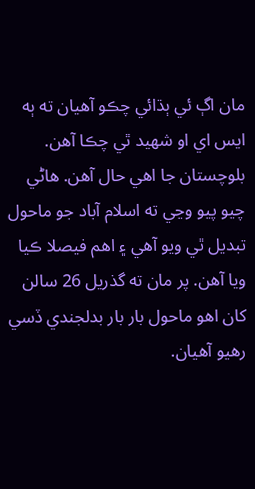مان اڳ ئي ٻڌائي چڪو آهيان ته ٻه ايس اي او شهيد ٿي چڪا آهن. بلوچستان جا اهي حال آهن. هاڻي چيو پيو وڃي ته اسلام آباد جو ماحول تبديل ٿي ويو آهي ۽ اهم فيصلا ڪيا ويا آهن. پر مان ته گذريل 26 سالن کان اهو ماحول بار بار بدلجندي ڏسي رهيو آهيان.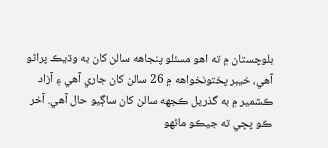بلوچستان ۾ ته اهو مسئلو پنجاهه سالن کان به وڌيڪ پراڻو آهي، خيبر پختونخواهه ۾ 26 سالن کان جاري آهي ۽ آزاد ڪشمير ۾ به گذريل ڪجهه سالن کان ساڳيو حال آهي. آخر ڪو پڇي ته جيڪو ماڻهو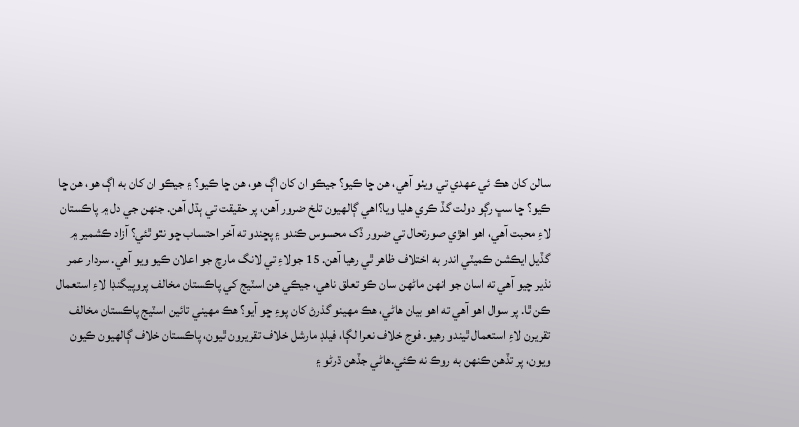سالن کان هڪ ئي عهدي تي ويٺو آهي، هن ڇا ڪيو؟ جيڪو ان کان اڳ هو، هن ڇا ڪيو؟ ۽ جيڪو ان کان به اڳ هو، هن ڇا ڪيو؟ ڇا سڀ رڳو دولت گڏ ڪري هليا ويا؟اهي ڳالهيون تلخ ضرور آهن، پر حقيقت تي ٻڌل آهن. جنهن جي دل ۾ پاڪستان لاءِ محبت آهي، اهو اهڙي صورتحال تي ضرور ڏک محسوس ڪندو ۽ پڇندو ته آخر احتساب ڇو نٿو ٿئي؟ آزاد ڪشمير ۾ گڏيل ايڪشن ڪميٽي اندر به اختلاف ظاهر ٿي رهيا آهن. 15 جولاءِ تي لانگ مارچ جو اعلان ڪيو ويو آهي. سردار عمر نذير چيو آهي ته اسان جو انهن ماڻهن سان ڪو تعلق ناهي، جيڪي هن اسٽيج کي پاڪستان مخالف پروپيگنڊا لاءِ استعمال ڪن ٿا. پر سوال اهو آهي ته اهو بيان هاڻي، هڪ مهينو گذرڻ کان پوءِ ڇو آيو؟ هڪ مهيني تائين اسٽيج پاڪستان مخالف تقريرن لاءِ استعمال ٿيندو رهيو. فوج خلاف نعرا لڳا، فيلڊ مارشل خلاف تقريرون ٿيون، پاڪستان خلاف ڳالهيون ڪيون ويون، پر تڏهن ڪنهن به روڪ نه ڪئي.هاڻي جڏهن ڌرڻو ۽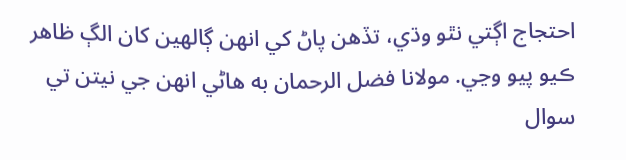احتجاج اڳتي نٿو وڌي، تڏهن پاڻ کي انهن ڳالهين کان الڳ ظاهر ڪيو پيو وڃي. مولانا فضل الرحمان به هاڻي انهن جي نيتن تي سوال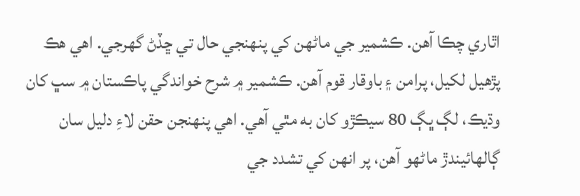اٿاري چڪا آهن. ڪشمير جي ماڻهن کي پنهنجي حال تي ڇڏڻ گهرجي. اهي هڪ پڙهيل لکيل، پرامن ۽ باوقار قوم آهن. ڪشمير ۾ شرح خواندگي پاڪستان ۾ سڀ کان وڌيڪ، لڳ ڀڳ 80 سيڪڙو کان به مٿي آهي. اهي پنهنجن حقن لاءِ دليل سان ڳالهائيندڙ ماڻهو آهن، پر انهن کي تشدد جي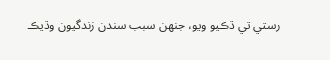رستي تي ڌڪيو ويو، جنهن سبب سندن زندگيون وڌيڪ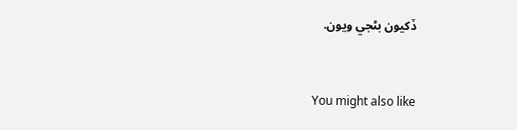ڏکيون بڻجي ويون.



You might also like